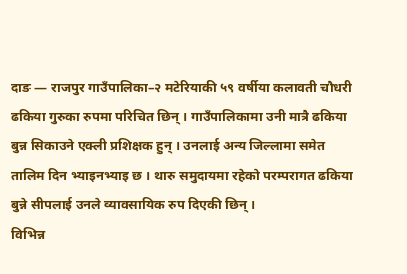दाङ — राजपुर गाउँपालिका–२ मटेरियाकी ५९ वर्षीया कलावती चौधरी ढकिया गुरुका रुपमा परिचित छिन् । गाउँपालिकामा उनी मात्रै ढकिया बुन्न सिकाउने एक्ली प्रशिक्षक हुन् । उनलाई अन्य जिल्लामा समेत तालिम दिन भ्याइनभ्याइ छ । थारु समुदायमा रहेको परम्परागत ढकिया बुन्ने सीपलाई उनले व्यावसायिक रुप दिएकी छिन् ।
विभिन्न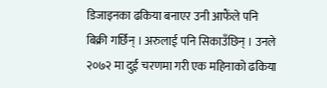डिजाइनका ढकिया बनाएर उनी आफैंले पनि बिक्री गर्छिन् । अरुलाई पनि सिकाउँछिन् । उनले २०७२ मा दुई चरणमा गरी एक महिनाको ढकिया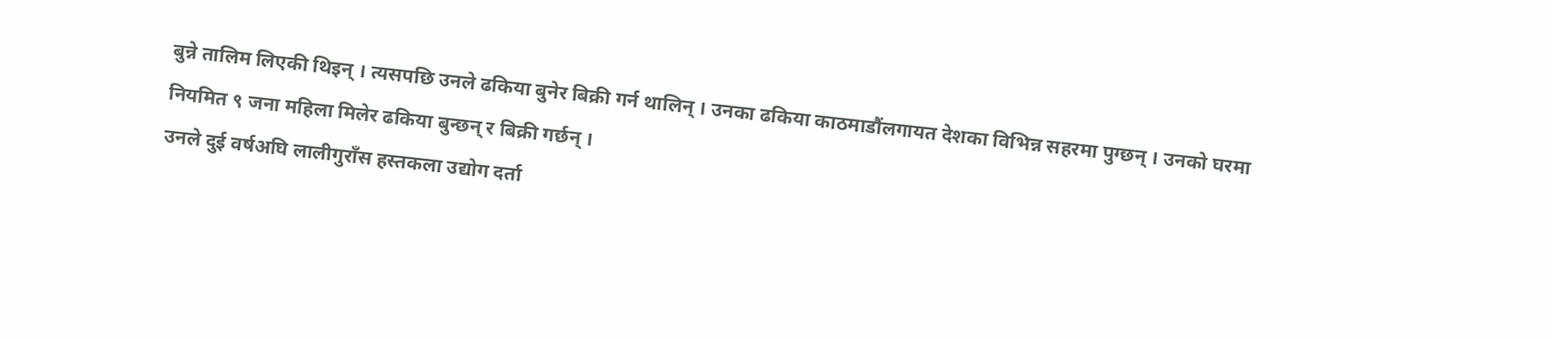बुन्ने तालिम लिएकी थिइन् । त्यसपछि उनले ढकिया बुनेर बिक्री गर्न थालिन् । उनका ढकिया काठमाडौंलगायत देशका विभिन्न सहरमा पुग्छन् । उनको घरमा नियमित ९ जना महिला मिलेर ढकिया बुन्छन् र बिक्री गर्छन् ।
उनले दुई वर्षअघि लालीगुराँस हस्तकला उद्योग दर्ता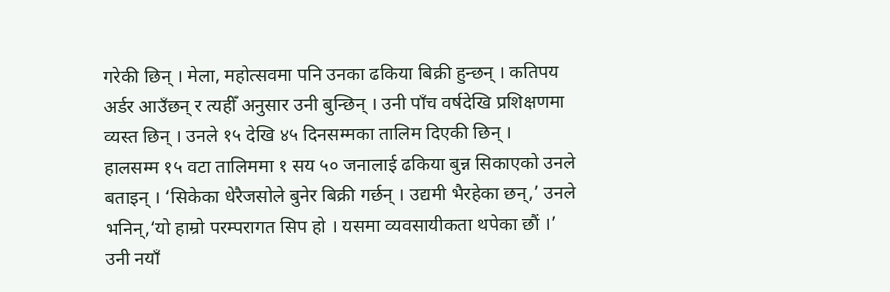गरेकी छिन् । मेला, महोत्सवमा पनि उनका ढकिया बिक्री हुन्छन् । कतिपय अर्डर आउँछन् र त्यहीँ अनुसार उनी बुन्छिन् । उनी पाँच वर्षदेखि प्रशिक्षणमा व्यस्त छिन् । उनले १५ देखि ४५ दिनसम्मका तालिम दिएकी छिन् ।
हालसम्म १५ वटा तालिममा १ सय ५० जनालाई ढकिया बुन्न सिकाएको उनले बताइन् । ‘सिकेका धेरैजसोले बुनेर बिक्री गर्छन् । उद्यमी भैरहेका छन्,’ उनले भनिन्,‘यो हाम्रो परम्परागत सिप हो । यसमा व्यवसायीकता थपेका छौं ।’
उनी नयाँ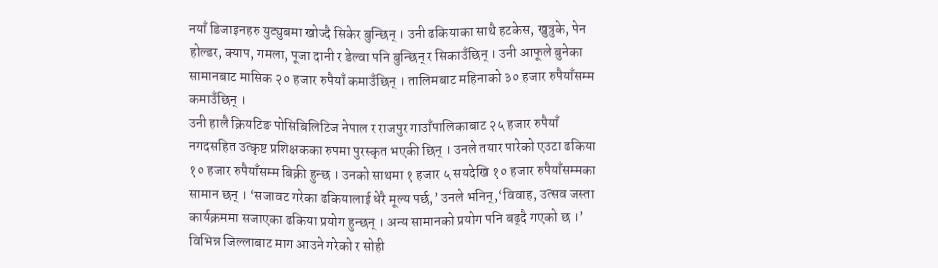नयाँ डिजाइनहरु युट्युबमा खोज्दै सिकेर बुन्छिन् । उनी ढकियाका साथै हटकेस, खुत्रुके, पेन होल्डर, क्याप, गमला, पूजा दानी र डेल्वा पनि बुन्छिन् र सिकाउँछिन् । उनी आफूले बुनेका सामानबाट मासिक २० हजार रुपैयाँ कमाउँछिन् । तालिमबाट महिनाको ३० हजार रुपैयाँसम्म कमाउँछिन् ।
उनी हालै क्रियटिङ पोसिबिलिटिज नेपाल र राजपुर गाउाँपालिकाबाट २५ हजार रुपैयाँ नगदसहित उत्कृष्ट प्रशिक्षकका रुपमा पुरस्कृत भएकी छिन् । उनले तयार पारेको एउटा ढकिया १० हजार रुपैयाँसम्म बिक्री हुन्छ । उनको साथमा १ हजार ५ सयदेखि १० हजार रुपैयाँसम्मका सामान छन् । ‘सजावट गरेका ढकियालाई धेरै मूल्य पर्छ,’ उनले भनिन्,‘विवाह, उत्सव जस्ता कार्यक्रममा सजाएका ढकिया प्रयोग हुन्छन् । अन्य सामानको प्रयोग पनि बढ्दै गएको छ ।’
विभिन्न जिल्लाबाट माग आउने गरेको र सोही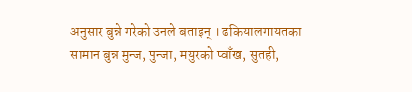अनुसार बुन्ने गरेको उनले बताइन् । ढकियालगायतका सामान बुन्न मुन्ज, पुन्जा, मयुरको प्वाँख, सुतही,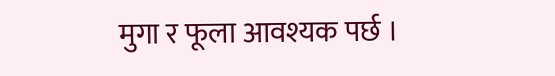मुगा र फूला आवश्यक पर्छ ।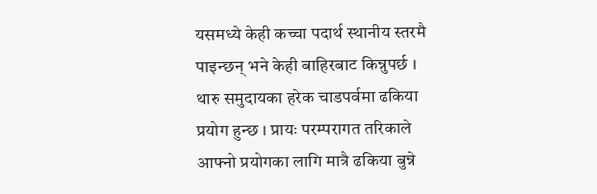यसमध्ये केही कच्चा पदार्थ स्थानीय स्तरमै पाइन्छन् भने केही बाहिरबाट किन्नुपर्छ ।
थारु समुदायका हरेक चाडपर्वमा ढकिया प्रयोग हुन्छ । प्रायः परम्परागत तरिकाले आफ्नो प्रयोगका लागि मात्रै ढकिया बुन्ने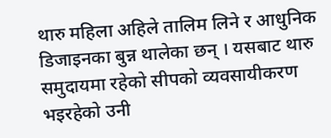थारु महिला अहिले तालिम लिने र आधुनिक डिजाइनका बुन्न थालेका छन् । यसबाट थारु समुदायमा रहेको सीपको व्यवसायीकरण भइरहेको उनी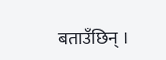बताउँछिन् ।